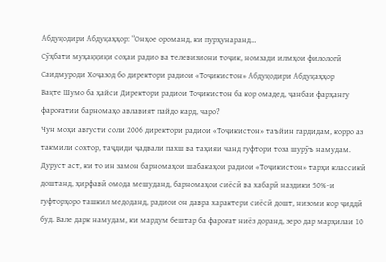Абдуқодири Абдуқаҳҳор: “Онҳое ороманд, ки пурҳунаранд…
Сӯҳбати муҳаққиқи соҳаи радио ва телевизиони тоҷик, номзади илмҳои филологӣ Саидмуроди Хоҷазод бо директори радиои «Тоҷикистон» Абдуқодири Абдуқаҳҳор
Вақте Шумо ба ҳайси Директори радиои Тоҷикистон ба кор омадед, ҷанбаи фарҳангу фароғатии барномаҳо авлавият пайдо кард, чаро?
Чун моҳи августи соли 2006 директори радиои «Тоҷикистон» таъйин гардидам, корро аз такмили сохтор, таҷдиди ҷадвали пахш ва таҳияи чанд гуфтори тоза шурӯъ намудам. Дуруст аст, ки то ин замон барномаҳои шабакаҳои радиои «Тоҷикистон» тарҳи классикӣ доштанд, ҳирфавӣ омода мешуданд, барномаҳои сиёсӣ ва хабарӣ наздики 50%-и гуфторҳоро ташкил медоданд, радиои он давра характери сиёсӣ дошт, низоми кор ҷиддӣ буд. Вале дарк намудам, ки мардум бештар ба фароғат ниёз доранд, зеро дар марҳилаи 10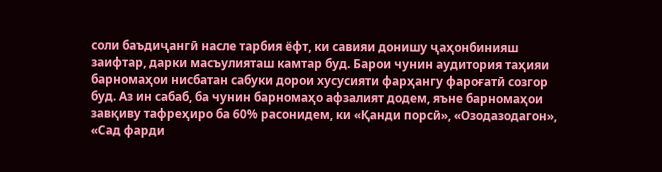соли баъдиҷангӣ насле тарбия ёфт, ки савияи донишу ҷаҳонбинияш заифтар, дарки масъулияташ камтар буд. Барои чунин аудитория таҳияи барномаҳои нисбатан сабуки дорои хусусияти фарҳангу фароғатӣ созгор буд. Аз ин сабаб, ба чунин барномаҳо афзалият додем, яъне барномаҳои завқиву тафреҳиро ба 60% расонидем, ки «Қанди порсӣ», «Озодазодагон», «Сад фарди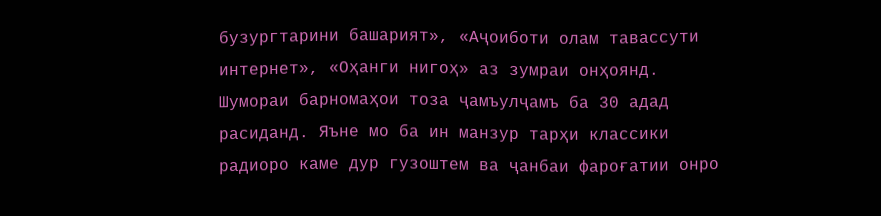бузургтарини башарият», «Аҷоиботи олам тавассути интернет», «Оҳанги нигоҳ» аз зумраи онҳоянд. Шумораи барномаҳои тоза ҷамъулҷамъ ба 30 адад расиданд. Яъне мо ба ин манзур тарҳи классики радиоро каме дур гузоштем ва ҷанбаи фароғатии онро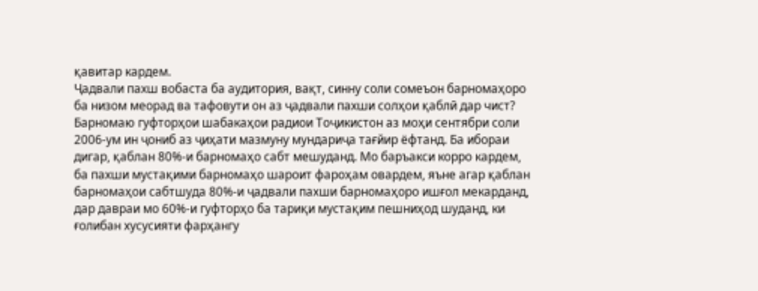қавитар кардем.
Ҷадвали пахш вобаста ба аудитория, вақт, синну соли сомеъон барномаҳоро ба низом меорад ва тафовути он аз ҷадвали пахши солҳои қаблӣ дар чист?
Барномаю гуфторҳои шабакаҳои радиои Тоҷикистон аз моҳи сентябри соли 2006-ум ин ҷониб аз ҷиҳати мазмуну мундариҷа тағйир ёфтанд. Ба ибораи дигар, қаблан 80%-и барномаҳо сабт мешуданд. Мо баръакси корро кардем, ба пахши мустақими барномаҳо шароит фароҳам овардем, яъне агар қаблан барномаҳои сабтшуда 80%-и ҷадвали пахши барномаҳоро ишғол мекарданд, дар давраи мо 60%-и гуфторҳо ба тариқи мустақим пешниҳод шуданд, ки ғолибан хусусияти фарҳангу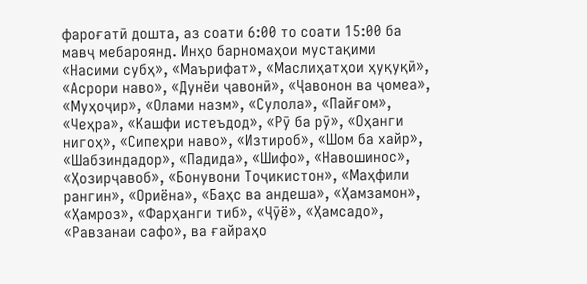фароғатӣ дошта, аз соати 6:00 то соати 15:00 ба мавҷ мебароянд. Инҳо барномаҳои мустақими «Насими субҳ», «Маърифат», «Маслиҳатҳои ҳуқуқӣ», «Асрори наво», «Дунёи ҷавонӣ», «Ҷавонон ва ҷомеа», «Муҳоҷир», «Олами назм», «Сулола», «Пайғом», «Чеҳра», «Кашфи истеъдод», «Рӯ ба рӯ», «Оҳанги нигоҳ», «Сипеҳри наво», «Изтироб», «Шом ба хайр», «Шабзиндадор», «Падида», «Шифо», «Навошинос», «Ҳозирҷавоб», «Бонувони Тоҷикистон», «Маҳфили рангин», «Ориёна», «Баҳс ва андеша», «Ҳамзамон», «Ҳамроз», «Фарҳанги тиб», «Ҷӯё», «Ҳамсадо», «Равзанаи сафо», ва ғайраҳо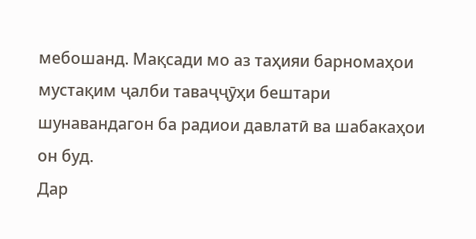мебошанд. Мақсади мо аз таҳияи барномаҳои мустақим ҷалби таваҷҷӯҳи бештари шунавандагон ба радиои давлатӣ ва шабакаҳои он буд.
Дар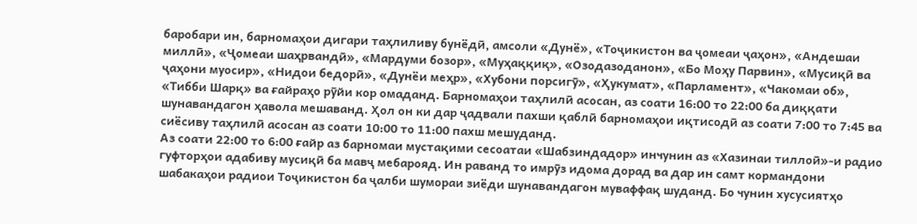баробари ин, барномаҳои дигари таҳлиливу бунёдӣ, амсоли «Дунё», «Тоҷикистон ва ҷомеаи ҷаҳон», «Андешаи миллӣ», «Ҷомеаи шаҳрвандӣ», «Мардуми бозор», «Муҳаққиқ», «Озодазоданон», «Бо Моҳу Парвин», «Мусиқӣ ва ҷаҳони муосир», «Нидои бедорӣ», «Дунёи меҳр», «Хубони порсигӯ», «Ҳукумат», «Парламент», «Чакомаи об», «Тибби Шарқ» ва ғайраҳо рӯйи кор омаданд. Барномаҳои таҳлилӣ асосан, аз соати 16:00 то 22:00 ба диққати шунавандагон ҳавола мешаванд. Ҳол он ки дар ҷадвали пахши қаблӣ барномаҳои иқтисодӣ аз соати 7:00 то 7:45 ва сиёсиву таҳлилӣ асосан аз соати 10:00 то 11:00 пахш мешуданд.
Аз соати 22:00 то 6:00 ғайр аз барномаи мустақими сесоатаи «Шабзиндадор» инчунин аз «Хазинаи тиллоӣ»-и радио гуфторҳои адабиву мусиқӣ ба мавҷ мебарояд. Ин раванд то имрӯз идома дорад ва дар ин самт кормандони шабакаҳои радиои Тоҷикистон ба ҷалби шумораи зиёди шунавандагон муваффақ шуданд. Бо чунин хусусиятҳо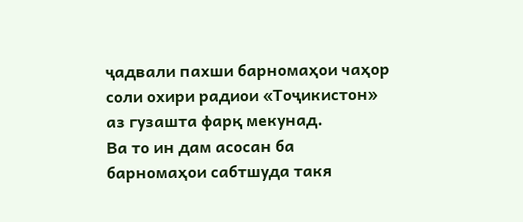ҷадвали пахши барномаҳои чаҳор соли охири радиои «Тоҷикистон» аз гузашта фарқ мекунад.
Ва то ин дам асосан ба барномаҳои сабтшуда такя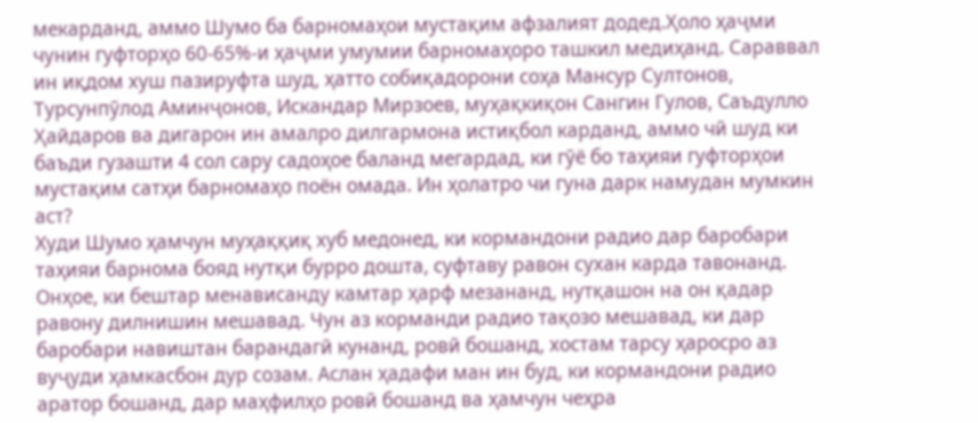мекарданд, аммо Шумо ба барномаҳои мустақим афзалият додед.Ҳоло ҳаҷми чунин гуфторҳо 60-65%-и ҳаҷми умумии барномаҳоро ташкил медиҳанд. Сараввал ин иқдом хуш пазируфта шуд, ҳатто собиқадорони соҳа Мансур Султонов, Турсунпӯлод Аминҷонов, Искандар Мирзоев, муҳақкиқон Сангин Гулов, Саъдулло Ҳайдаров ва дигарон ин амалро дилгармона истиқбол карданд, аммо чӣ шуд ки баъди гузашти 4 сол сару садоҳое баланд мегардад, ки гӯё бо таҳияи гуфторҳои мустақим сатҳи барномаҳо поён омада. Ин ҳолатро чи гуна дарк намудан мумкин аст?
Худи Шумо ҳамчун муҳаққиқ хуб медонед, ки кормандони радио дар баробари таҳияи барнома бояд нутқи бурро дошта, суфтаву равон сухан карда тавонанд. Онҳое, ки бештар менависанду камтар ҳарф мезананд, нутқашон на он қадар равону дилнишин мешавад. Чун аз корманди радио тақозо мешавад, ки дар баробари навиштан барандагӣ кунанд, ровӣ бошанд, хостам тарсу ҳаросро аз вуҷуди ҳамкасбон дур созам. Аслан ҳадафи ман ин буд, ки кормандони радио аратор бошанд, дар маҳфилҳо ровӣ бошанд ва ҳамчун чеҳра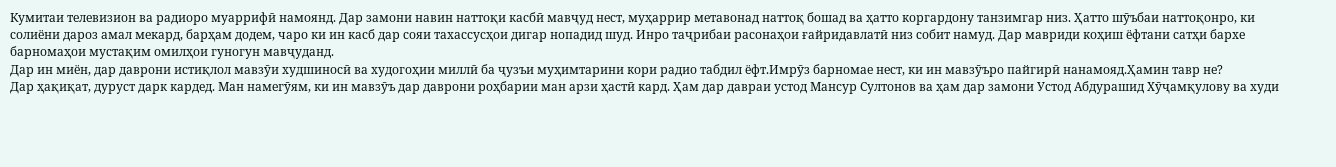Кумитаи телевизион ва радиоро муаррифӣ намоянд. Дар замони навин наттоқи касбӣ мавҷуд нест, муҳаррир метавонад наттоқ бошад ва ҳатто коргардону танзимгар низ. Ҳатто шӯъбаи наттоқонро, ки солиёни дароз амал мекард, барҳам додем, чаро ки ин касб дар сояи тахассусҳои дигар нопадид шуд. Инро таҷрибаи расонаҳои ғайридавлатӣ низ собит намуд. Дар мавриди коҳиш ёфтани сатҳи бархе барномаҳои мустақим омилҳои гуногун мавҷуданд.
Дар ин миён, дар даврони истиқлол мавзӯи худшиносӣ ва худогоҳии миллӣ ба ҷузъи муҳимтарини кори радио табдил ёфт.Имрӯз барномае нест, ки ин мавзӯъро пайгирӣ нанамояд.Ҳамин тавр не?
Дар ҳақиқат, дуруст дарк кардед. Ман намегӯям, ки ин мавзӯъ дар даврони роҳбарии ман арзи ҳастӣ кард. Ҳам дар давраи устод Мансур Султонов ва ҳам дар замони Устод Абдурашид Хӯҷамқулову ва худи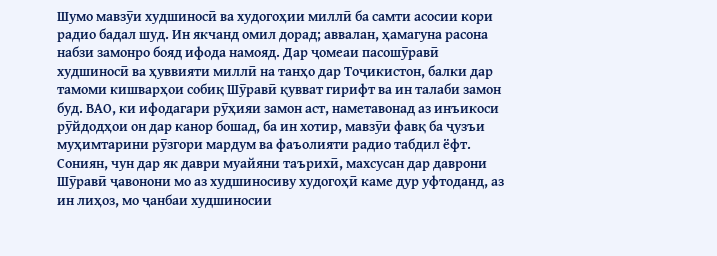Шумо мавзӯи худшиносӣ ва худогоҳии миллӣ ба самти асосии кори радио бадал шуд. Ин якчанд омил дорад; аввалан, ҳамагуна расона набзи замонро бояд ифода намояд. Дар ҷомеаи пасошӯравӣ худшиносӣ ва ҳуввияти миллӣ на танҳо дар Тоҷикистон, балки дар тамоми кишварҳои собиқ Шӯравӣ қувват гирифт ва ин талаби замон буд. ВАО, ки ифодагари рӯҳияи замон аст, наметавонад аз инъикоси рӯйдодҳои он дар канор бошад, ба ин хотир, мавзӯи фавқ ба ҷузъи муҳимтарини рӯзгори мардум ва фаъолияти радио табдил ёфт. Сониян, чун дар як даври муайяни таърихӣ, махсусан дар даврони Шӯравӣ ҷавонони мо аз худшиносиву худогоҳӣ каме дур уфтоданд, аз ин лиҳоз, мо ҷанбаи худшиносии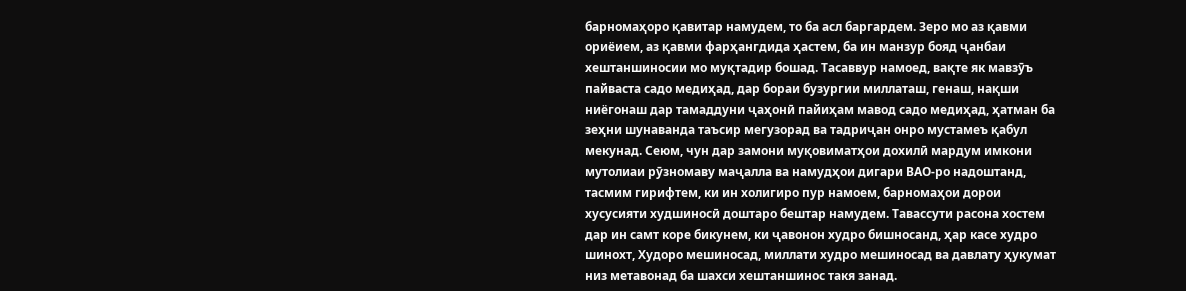барномаҳоро қавитар намудем, то ба асл баргардем. Зеро мо аз қавми ориёием, аз қавми фарҳангдида ҳастем, ба ин манзур бояд ҷанбаи хештаншиносии мо муқтадир бошад. Тасаввур намоед, вақте як мавзӯъ пайваста садо медиҳад, дар бораи бузургии миллаташ, генаш, нақши ниёгонаш дар тамаддуни ҷаҳонӣ пайиҳам мавод садо медиҳад, ҳатман ба зеҳни шунаванда таъсир мегузорад ва тадриҷан онро мустамеъ қабул мекунад. Сеюм, чун дар замони муқовиматҳои дохилӣ мардум имкони мутолиаи рӯзномаву маҷалла ва намудҳои дигари ВАО-ро надоштанд, тасмим гирифтем, ки ин холигиро пур намоем, барномаҳои дорои хусусияти худшиносӣ доштаро бештар намудем. Тавассути расона хостем дар ин самт коре бикунем, ки ҷавонон худро бишносанд, ҳар касе худро шинохт, Худоро мешиносад, миллати худро мешиносад ва давлату ҳукумат низ метавонад ба шахси хештаншинос такя занад.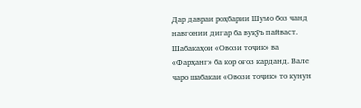Дар давраи роҳбарии Шумо боз чанд навгонии дигар ба вуқӯъ пайваст. Шабакаҳои «Овози тоҷик» ва «Фарҳанг» ба кор оғоз карданд. Вале чаро шабакаи «Овози тоҷик» то кунун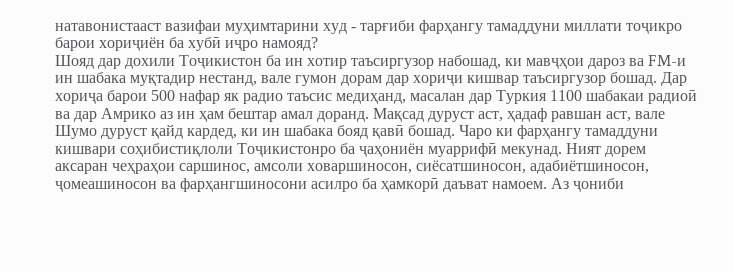натавонистааст вазифаи муҳимтарини худ - тарғиби фарҳангу тамаддуни миллати тоҷикро барои хориҷиён ба хубӣ иҷро намояд?
Шояд дар дохили Тоҷикистон ба ин хотир таъсиргузор набошад, ки мавҷҳои дароз ва FM-и ин шабака муқтадир нестанд, вале гумон дорам дар хориҷи кишвар таъсиргузор бошад. Дар хориҷа барои 500 нафар як радио таъсис медиҳанд, масалан дар Туркия 1100 шабакаи радиоӣ ва дар Амрико аз ин ҳам бештар амал доранд. Мақсад дуруст аст, ҳадаф равшан аст, вале Шумо дуруст қайд кардед, ки ин шабака бояд қавӣ бошад. Чаро ки фарҳангу тамаддуни кишвари соҳибистиқлоли Тоҷикистонро ба ҷаҳониён муаррифӣ мекунад. Ният дорем аксаран чеҳраҳои саршинос, амсоли ховаршиносон, сиёсатшиносон, адабиётшиносон, ҷомеашиносон ва фарҳангшиносони асилро ба ҳамкорӣ даъват намоем. Аз ҷониби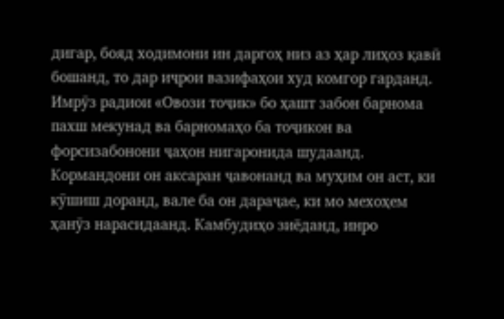дигар, бояд ходимони ин даргоҳ низ аз ҳар лиҳоз қавӣ бошанд, то дар иҷрои вазифаҳои худ комгор гарданд. Имрӯз радиои «Овози тоҷик» бо ҳашт забон барнома пахш мекунад ва барномаҳо ба тоҷикон ва форсизабонони ҷаҳон нигаронида шудаанд. Кормандони он аксаран ҷавонанд ва муҳим он аст, ки кӯшиш доранд, вале ба он дараҷае, ки мо мехоҳем ҳанӯз нарасидаанд. Камбудиҳо зиёданд, инро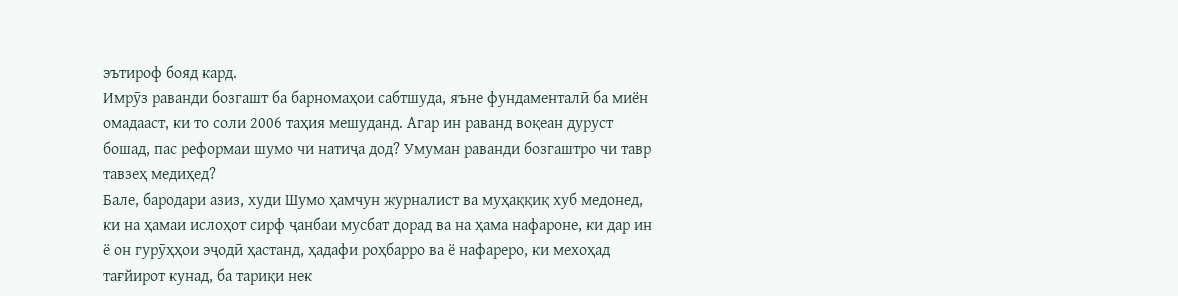эътироф бояд кард.
Имрӯз раванди бозгашт ба барномаҳои сабтшуда, яъне фундаменталӣ ба миён омадааст, ки то соли 2006 таҳия мешуданд. Агар ин раванд воқеан дуруст бошад, пас реформаи шумо чи натиҷа дод? Умуман раванди бозгаштро чи тавр тавзеҳ медиҳед?
Бале, бародари азиз, худи Шумо ҳамчун журналист ва муҳаққиқ хуб медонед, ки на ҳамаи ислоҳот сирф ҷанбаи мусбат дорад ва на ҳама нафароне, ки дар ин ё он гурӯҳҳои эҷодӣ ҳастанд, ҳадафи роҳбарро ва ё нафареро, ки мехоҳад тағйирот кунад, ба тариқи нек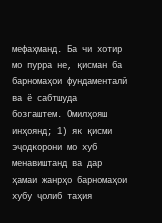мефаҳманд. Ба чи хотир мо пурра не, қисман ба барномаҳои фундаменталӣ ва ё сабтшуда бозгаштем. Омилҳояш инҳоянд; 1) як қисми эҷодкорони мо хуб менавиштанд ва дар ҳамаи жанрҳо барномаҳои хубу ҷолиб таҳия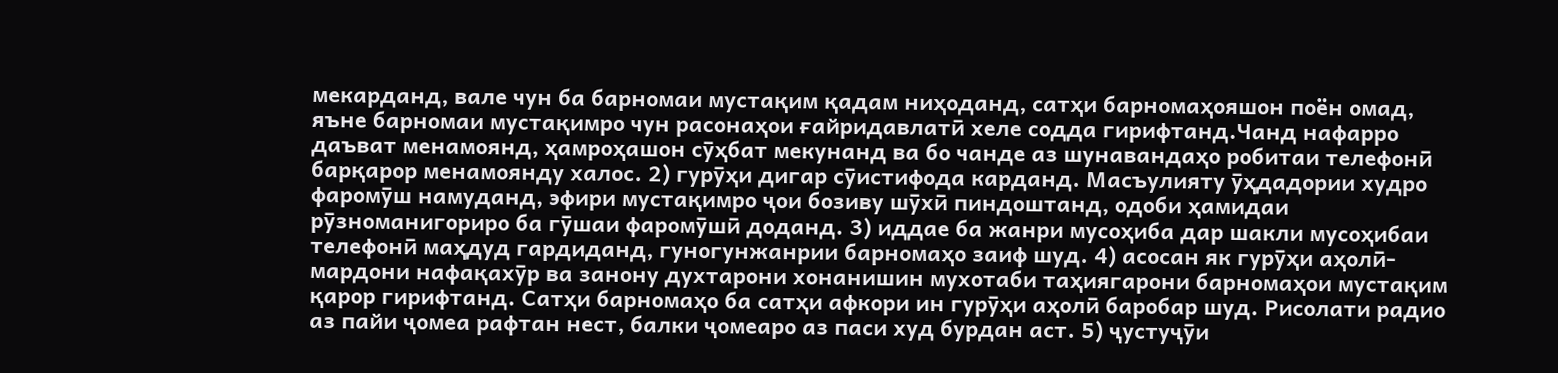мекарданд, вале чун ба барномаи мустақим қадам ниҳоданд, сатҳи барномаҳояшон поён омад, яъне барномаи мустақимро чун расонаҳои ғайридавлатӣ хеле содда гирифтанд.Чанд нафарро даъват менамоянд, ҳамроҳашон сӯҳбат мекунанд ва бо чанде аз шунавандаҳо робитаи телефонӣ барқарор менамоянду халос. 2) гурӯҳи дигар сӯистифода карданд. Масъулияту ӯҳдадории худро фаромӯш намуданд, эфири мустақимро ҷои бозиву шӯхӣ пиндоштанд, одоби ҳамидаи рӯзноманигориро ба гӯшаи фаромӯшӣ доданд. 3) иддае ба жанри мусоҳиба дар шакли мусоҳибаи телефонӣ маҳдуд гардиданд, гуногунжанрии барномаҳо заиф шуд. 4) асосан як гурӯҳи аҳолӣ- мардони нафақахӯр ва занону духтарони хонанишин мухотаби таҳиягарони барномаҳои мустақим қарор гирифтанд. Сатҳи барномаҳо ба сатҳи афкори ин гурӯҳи аҳолӣ баробар шуд. Рисолати радио аз пайи ҷомеа рафтан нест, балки ҷомеаро аз паси худ бурдан аст. 5) ҷустуҷӯи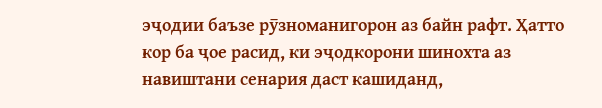эҷодии баъзе рӯзноманигорон аз байн рафт. Ҳатто кор ба ҷое расид, ки эҷодкорони шинохта аз навиштани сенария даст кашиданд,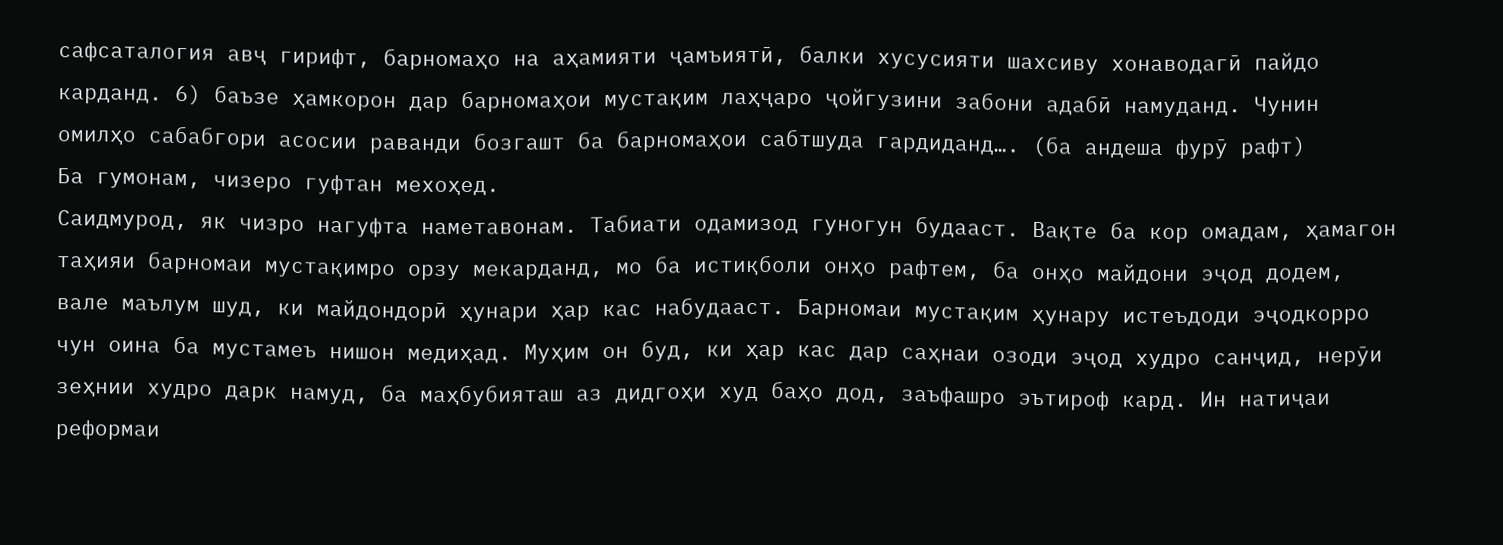сафсаталогия авҷ гирифт, барномаҳо на аҳамияти ҷамъиятӣ, балки хусусияти шахсиву хонаводагӣ пайдо карданд. 6) баъзе ҳамкорон дар барномаҳои мустақим лаҳҷаро ҷойгузини забони адабӣ намуданд. Чунин омилҳо сабабгори асосии раванди бозгашт ба барномаҳои сабтшуда гардиданд…. (ба андеша фурӯ рафт)
Ба гумонам, чизеро гуфтан мехоҳед.
Саидмурод, як чизро нагуфта наметавонам. Табиати одамизод гуногун будааст. Вақте ба кор омадам, ҳамагон таҳияи барномаи мустақимро орзу мекарданд, мо ба истиқболи онҳо рафтем, ба онҳо майдони эҷод додем, вале маълум шуд, ки майдондорӣ ҳунари ҳар кас набудааст. Барномаи мустақим ҳунару истеъдоди эҷодкорро чун оина ба мустамеъ нишон медиҳад. Муҳим он буд, ки ҳар кас дар саҳнаи озоди эҷод худро санҷид, нерӯи зеҳнии худро дарк намуд, ба маҳбубияташ аз дидгоҳи худ баҳо дод, заъфашро эътироф кард. Ин натиҷаи реформаи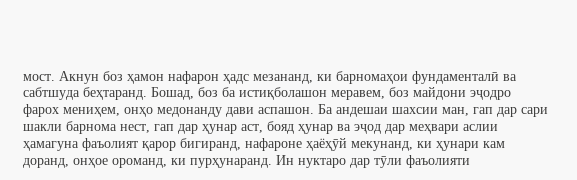мост. Акнун боз ҳамон нафарон ҳадс мезананд, ки барномаҳои фундаменталӣ ва сабтшуда беҳтаранд. Бошад, боз ба истиқболашон меравем, боз майдони эҷодро фарох мениҳем, онҳо медонанду дави аспашон. Ба андешаи шахсии ман, гап дар сари шакли барнома нест, гап дар ҳунар аст, бояд ҳунар ва эҷод дар меҳвари аслии ҳамагуна фаъолият қарор бигиранд, нафароне ҳаёҳӯй мекунанд, ки ҳунари кам доранд, онҳое ороманд, ки пурҳунаранд. Ин нуктаро дар тӯли фаъолияти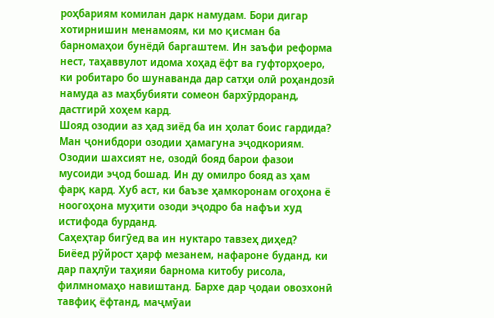роҳбариям комилан дарк намудам. Бори дигар хотирнишин менамоям, ки мо қисман ба барномаҳои бунёдӣ баргаштем. Ин заъфи реформа нест, таҳаввулот идома хоҳад ёфт ва гуфторҳоеро, ки робитаро бо шунаванда дар сатҳи олӣ роҳандозӣ намуда аз маҳбубияти сомеон бархӯрдоранд, дастгирӣ хоҳем кард.
Шояд озодии аз ҳад зиёд ба ин ҳолат боис гардида?
Ман ҷонибдори озодии ҳамагуна эҷодкориям. Озодии шахсият не, озодӣ бояд барои фазои мусоиди эҷод бошад. Ин ду омилро бояд аз ҳам фарқ кард. Хуб аст, ки баъзе ҳамкоронам огоҳона ё ноогоҳона муҳити озоди эҷодро ба нафъи худ истифода бурданд.
Саҳеҳтар бигӯед ва ин нуктаро тавзеҳ диҳед?
Биёед рӯйрост ҳарф мезанем, нафароне буданд, ки дар паҳлӯи таҳияи барнома китобу рисола, филмномаҳо навиштанд. Бархе дар ҷодаи овозхонӣ тавфиқ ёфтанд, маҷмӯаи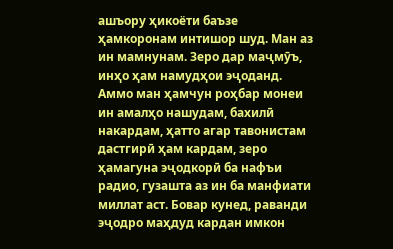ашъору ҳикоёти баъзе ҳамкоронам интишор шуд. Ман аз ин мамнунам. Зеро дар маҷмӯъ, инҳо ҳам намудҳои эҷоданд. Аммо ман ҳамчун роҳбар монеи ин амалҳо нашудам, бахилӣ накардам, ҳатто агар тавонистам дастгирӣ ҳам кардам, зеро ҳамагуна эҷодкорӣ ба нафъи радио, гузашта аз ин ба манфиати миллат аст. Бовар кунед, раванди эҷодро маҳдуд кардан имкон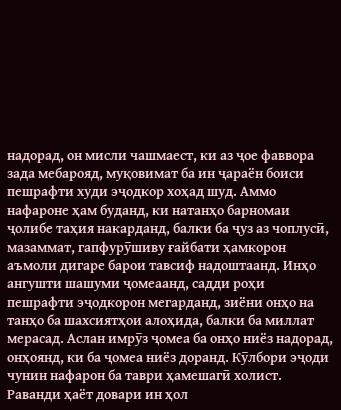надорад, он мисли чашмаест, ки аз ҷое фаввора зада мебарояд, муқовимат ба ин ҷараён боиси пешрафти худи эҷодкор хоҳад шуд. Аммо нафароне ҳам буданд, ки натанҳо барномаи ҷолибе таҳия накарданд, балки ба ҷуз аз чоплусӣ, мазаммат, гапфурӯшиву ғайбати ҳамкорон аъмоли дигаре барои тавсиф надоштаанд. Инҳо ангушти шашуми ҷомеаанд, садди роҳи пешрафти эҷодкорон мегарданд, зиёни онҳо на танҳо ба шахсиятҳои алоҳида, балки ба миллат мерасад. Аслан имрӯз ҷомеа ба онҳо ниёз надорад, онҳоянд, ки ба ҷомеа ниёз доранд. Кӯлбори эҷоди чунин нафарон ба таври ҳамешагӣ холист. Раванди ҳаёт довари ин ҳол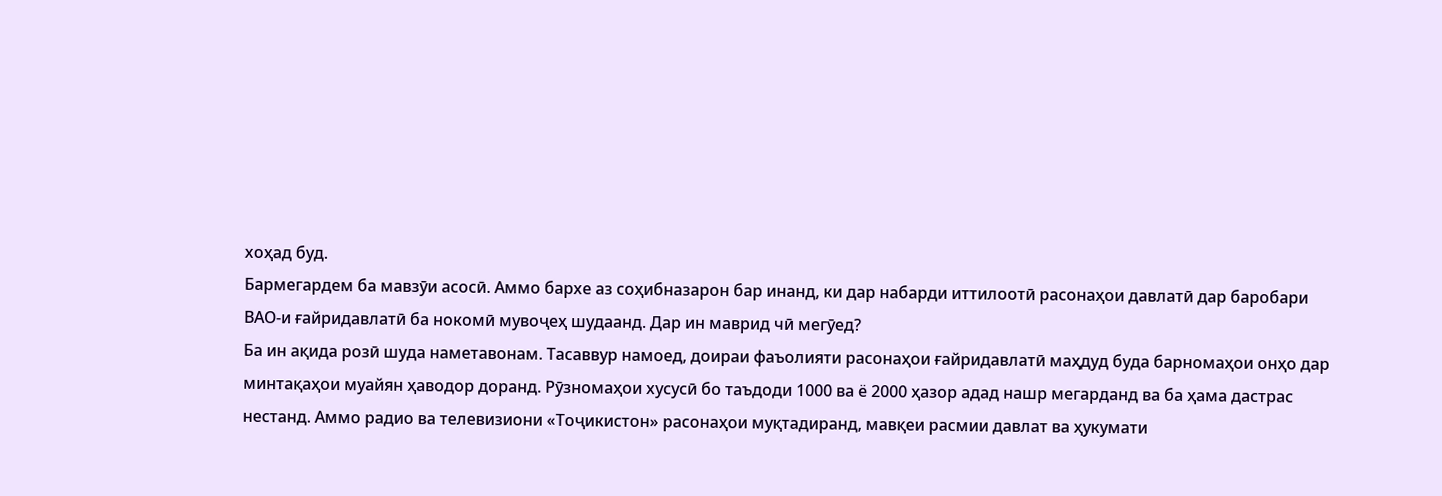хоҳад буд.
Бармегардем ба мавзӯи асосӣ. Аммо бархе аз соҳибназарон бар инанд, ки дар набарди иттилоотӣ расонаҳои давлатӣ дар баробари ВАО-и ғайридавлатӣ ба нокомӣ мувоҷеҳ шудаанд. Дар ин маврид чӣ мегӯед?
Ба ин ақида розӣ шуда наметавонам. Тасаввур намоед, доираи фаъолияти расонаҳои ғайридавлатӣ маҳдуд буда барномаҳои онҳо дар минтақаҳои муайян ҳаводор доранд. Рӯзномаҳои хусусӣ бо таъдоди 1000 ва ё 2000 ҳазор адад нашр мегарданд ва ба ҳама дастрас нестанд. Аммо радио ва телевизиони «Тоҷикистон» расонаҳои муқтадиранд, мавқеи расмии давлат ва ҳукумати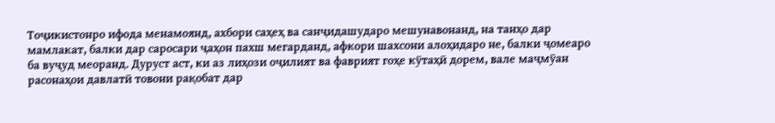Тоҷикистонро ифода менамоянд, ахбори саҳеҳ ва санҷидашударо мешунавонанд, на танҳо дар мамлакат, балки дар саросари ҷаҳон пахш мегарданд, афкори шахсони алоҳидаро не, балки ҷомеаро ба вуҷуд меоранд. Дуруст аст, ки аз лиҳози оҷилият ва фаврият гоҳе кӯтаҳӣ дорем, вале маҷмӯан расонаҳои давлатӣ товони рақобат дар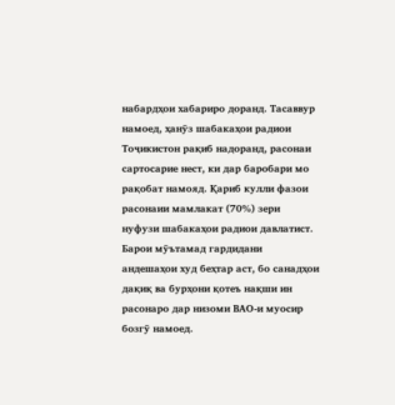набардҳои хабариро доранд. Тасаввур намоед, ҳанӯз шабакаҳои радиои Тоҷикистон рақиб надоранд, расонаи сартосарие нест, ки дар баробари мо рақобат намояд. Қариб кулли фазои расонаии мамлакат (70%) зери нуфузи шабакаҳои радиои давлатист.
Барои мӯътамад гардидани андешаҳои худ беҳтар аст, бо санадҳои дақиқ ва бурҳони қотеъ нақши ин расонаро дар низоми ВАО-и муосир бозгӯ намоед.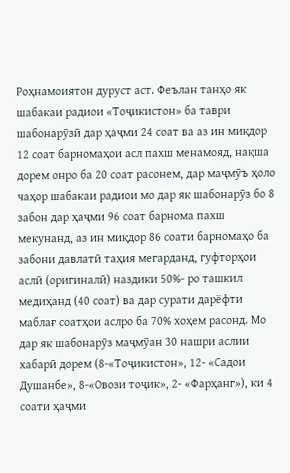Роҳнамоиятон дуруст аст. Феълан танҳо як шабакаи радиои «Тоҷикистон» ба таври шабонарӯзӣ дар ҳаҷми 24 соат ва аз ин миқдор 12 соат барномаҳои асл пахш менамояд, нақша дорем онро ба 20 соат расонем, дар маҷмӯъ ҳоло чаҳор шабакаи радиои мо дар як шабонарӯз бо 8 забон дар ҳаҷми 96 соат барнома пахш мекунанд, аз ин миқдор 86 соати барномаҳо ба забони давлатӣ таҳия мегарданд, гуфторҳои аслӣ (оригиналӣ) наздики 50%- ро ташкил медиҳанд (40 соат) ва дар сурати дарёфти маблағ соатҳои аслро ба 70% хоҳем расонд. Мо дар як шабонарӯз маҷмӯан 30 нашри аслии хабарӣ дорем (8-«Тоҷикистон», 12- «Садои Душанбе», 8-«Овози тоҷик», 2- «Фарҳанг»), ки 4 соати ҳаҷми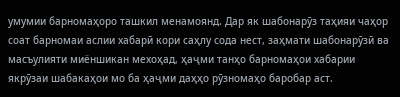умумии барномаҳоро ташкил менамоянд. Дар як шабонарӯз таҳияи чаҳор соат барномаи аслии хабарӣ кори саҳлу сода нест, заҳмати шабонарӯзӣ ва масъулияти миёншикан мехоҳад, ҳаҷми танҳо барномаҳои хабарии якрӯзаи шабакаҳои мо ба ҳаҷми даҳҳо рӯзномаҳо баробар аст.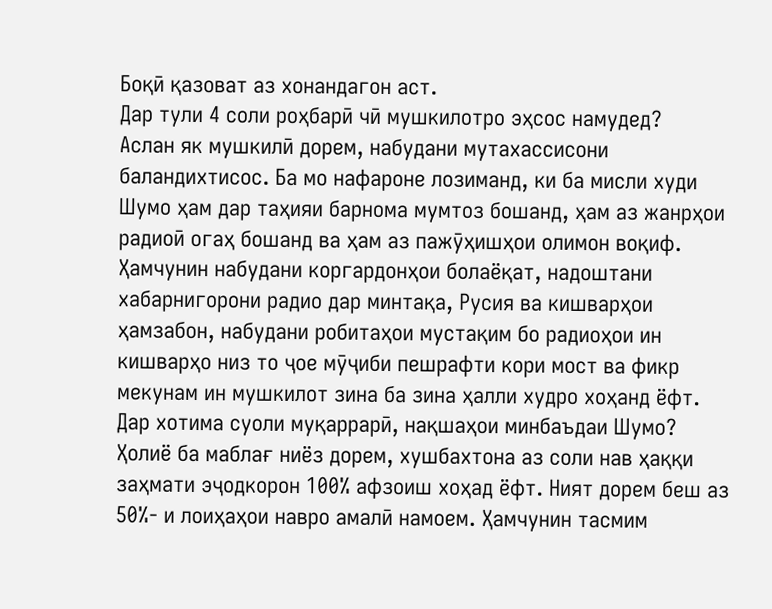Боқӣ қазоват аз хонандагон аст.
Дар тули 4 соли роҳбарӣ чӣ мушкилотро эҳсос намудед?
Аслан як мушкилӣ дорем, набудани мутахассисони баландихтисос. Ба мо нафароне лозиманд, ки ба мисли худи Шумо ҳам дар таҳияи барнома мумтоз бошанд, ҳам аз жанрҳои радиоӣ огаҳ бошанд ва ҳам аз пажӯҳишҳои олимон воқиф. Ҳамчунин набудани коргардонҳои болаёқат, надоштани хабарнигорони радио дар минтақа, Русия ва кишварҳои ҳамзабон, набудани робитаҳои мустақим бо радиоҳои ин кишварҳо низ то ҷое мӯҷиби пешрафти кори мост ва фикр мекунам ин мушкилот зина ба зина ҳалли худро хоҳанд ёфт.
Дар хотима суоли муқаррарӣ, нақшаҳои минбаъдаи Шумо?
Ҳолиё ба маблағ ниёз дорем, хушбахтона аз соли нав ҳаққи заҳмати эҷодкорон 100% афзоиш хоҳад ёфт. Ният дорем беш аз 50%- и лоиҳаҳои навро амалӣ намоем. Ҳамчунин тасмим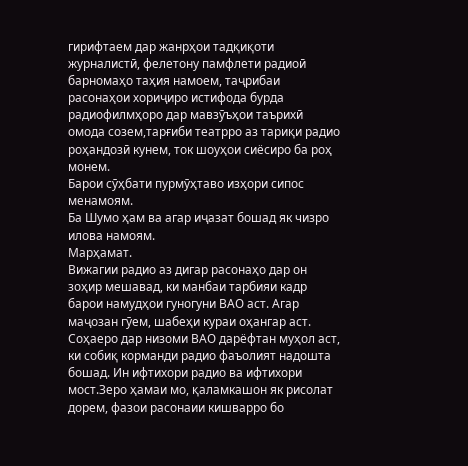гирифтаем дар жанрҳои тадқиқоти журналистӣ, фелетону памфлети радиоӣ барномаҳо таҳия намоем, таҷрибаи расонаҳои хориҷиро истифода бурда радиофилмҳоро дар мавзӯъҳои таърихӣ омода созем,тарғиби театрро аз тариқи радио роҳандозӣ кунем, ток шоуҳои сиёсиро ба роҳ монем.
Барои сӯҳбати пурмӯҳтаво изҳори сипос менамоям.
Ба Шумо ҳам ва агар иҷазат бошад як чизро илова намоям.
Марҳамат.
Вижагии радио аз дигар расонаҳо дар он зоҳир мешавад, ки манбаи тарбияи кадр барои намудҳои гуногуни ВАО аст. Агар маҷозан гӯем, шабеҳи кураи оҳангар аст. Соҳаеро дар низоми ВАО дарёфтан муҳол аст, ки собиқ корманди радио фаъолият надошта бошад. Ин ифтихори радио ва ифтихори мост.Зеро ҳамаи мо, қаламкашон як рисолат дорем, фазои расонаии кишварро бо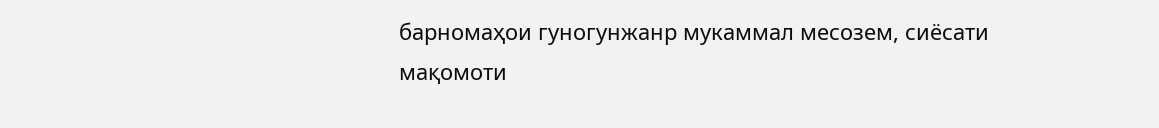барномаҳои гуногунжанр мукаммал месозем, сиёсати мақомоти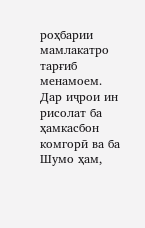роҳбарии мамлакатро тарғиб менамоем. Дар иҷрои ин рисолат ба ҳамкасбон комгорӣ ва ба Шумо ҳам,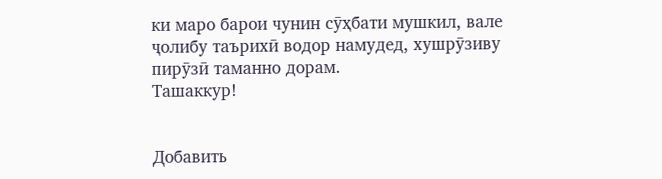ки маро барои чунин сӯҳбати мушкил, вале ҷолибу таърихӣ водор намудед, хушрӯзиву пирӯзӣ таманно дорам.
Ташаккур!


Добавить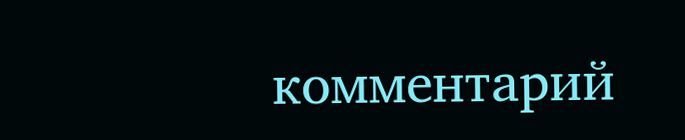комментарий